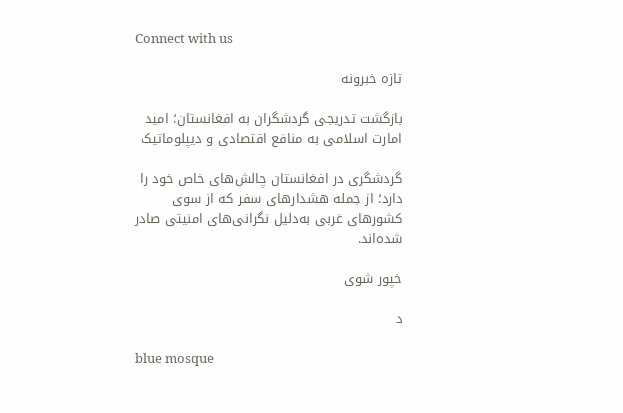Connect with us

تازه خبرونه

بازگشت تدریجی گردشگران به افغانستان؛ امید امارت اسلامی به منافع اقتصادی و دیپلوماتیک

گردشگری در افغانستان چالش‌های خاص خود را دارد؛ از جمله هشدارهای سفر که از سوی کشورهای غربی به‌دلیل نگرانی‌های امنیتی صادر شده‌اند.

خپور شوی

د

blue mosque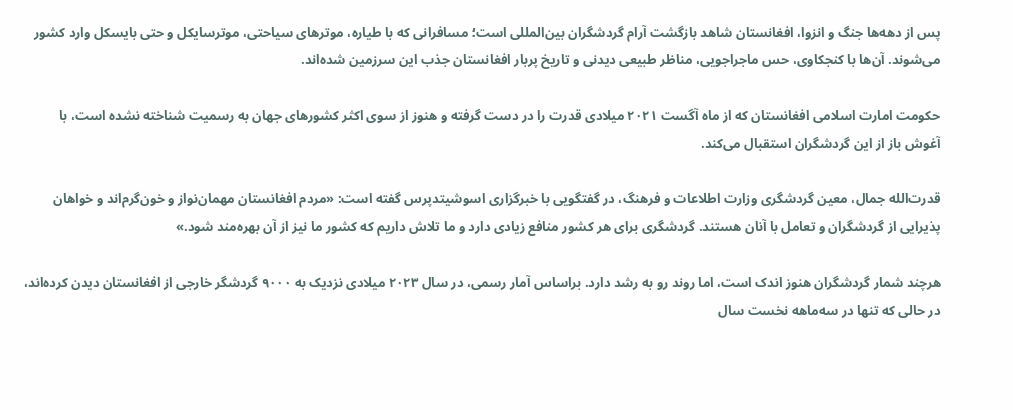پس از دهه‌ها جنگ و انزوا، افغانستان شاهد بازگشت آرام گردشگران بین‌المللی است؛ مسافرانی که با طیاره، موترهای سیاحتی، موترسایکل و حتی بایسکل وارد کشور می‌شوند. آن‌ها با کنجکاوی، حس ماجراجویی، مناظر طبیعی دیدنی و تاریخ پربار افغانستان جذب این سرزمین شده‌اند.

حکومت امارت اسلامی افغانستان که از ماه آگست ۲۰۲۱ میلادی قدرت را در دست گرفته و هنوز از سوی اکثر کشورهای جهان به رسمیت شناخته نشده است، با آغوش باز از این گردشگران استقبال می‌کند.

قدرت‌الله جمال، معین گردشگری وزارت اطلاعات و فرهنگ، در گفتگویی با خبرگزاری اسوشیتدپرس گفته است: «مردم افغانستان مهمان‌نواز و خون‌گرم‌اند و خواهان پذیرایی از گردشگران و تعامل با آنان هستند. گردشگری برای هر کشور منافع زیادی دارد و ما تلاش داریم که کشور ما نیز از آن بهره‌مند شود.»

هرچند شمار گردشگران هنوز اندک است، اما روند رو به رشد دارد. براساس آمار رسمی، در سال ۲۰۲۳ میلادی نزدیک به ۹۰۰۰ گردشگر خارجی از افغانستان دیدن کرده‌اند، در حالی که تنها در سه‌ماهه نخست سال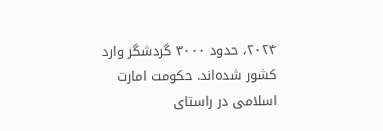۲۰۲۴، حدود ۳۰۰۰ گردشگر وارد کشور شده‌اند. حکومت امارت اسلامی در راستای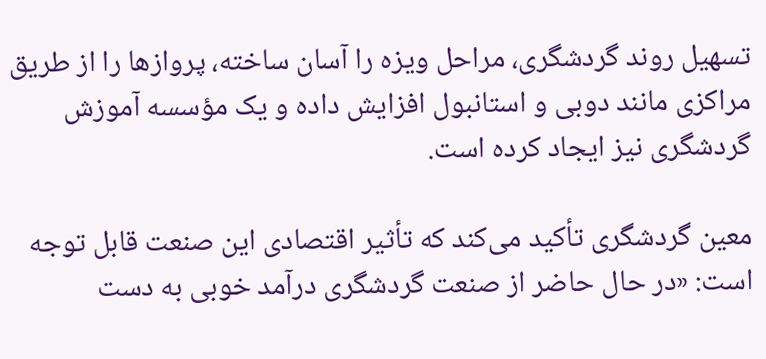تسهیل روند گردشگری، مراحل ویزه را آسان ساخته، پروازها را از طریق مراکزی مانند دوبی و استانبول افزایش داده و یک مؤسسه آموزش گردشگری نیز ایجاد کرده است.

معین گردشگری تأکید می‌کند که تأثیر اقتصادی این صنعت قابل توجه است: «در حال حاضر از صنعت گردشگری درآمد خوبی به دست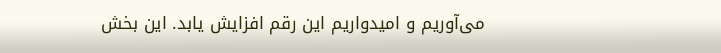می‌آوریم و امیدواریم این رقم افزایش یابد. این بخش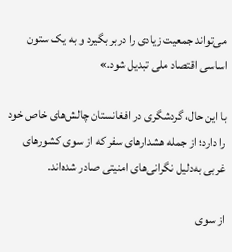می‌تواند جمعیت زیادی را دربر بگیرد و به یک ستون اساسی اقتصاد ملی تبدیل شود.»

با این حال، گردشگری در افغانستان چالش‌های خاص خود را دارد؛ از جمله هشدارهای سفر که از سوی کشورهای غربی به‌دلیل نگرانی‌های امنیتی صادر شده‌اند.

از سوی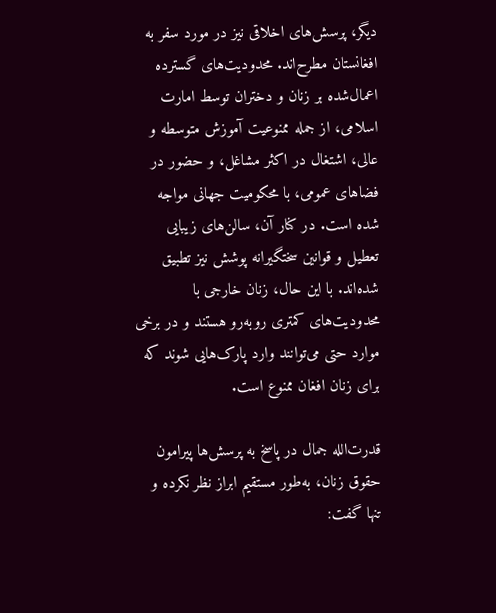دیگر، پرسش‌های اخلاقی نیز در مورد سفر به افغانستان مطرح‌اند. محدودیت‌های گسترده اعمال‌شده بر زنان و دختران توسط امارت اسلامی، از جمله ممنوعیت آموزش متوسطه و عالی، اشتغال در اکثر مشاغل، و حضور در فضاهای عمومی، با محکومیت جهانی مواجه شده است. در کنار آن، سالن‌های زیبایی تعطیل و قوانین سختگیرانه پوشش نیز تطبیق شده‌اند. با این حال، زنان خارجی با محدودیت‌های کمتری روبه‌رو هستند و در برخی موارد حتی می‌توانند وارد پارک‌هایی شوند که برای زنان افغان ممنوع است.

قدرت‌الله جمال در پاسخ به پرسش‌ها پیرامون حقوق زنان، به‌طور مستقیم ابراز نظر نکرده و تنها گفت: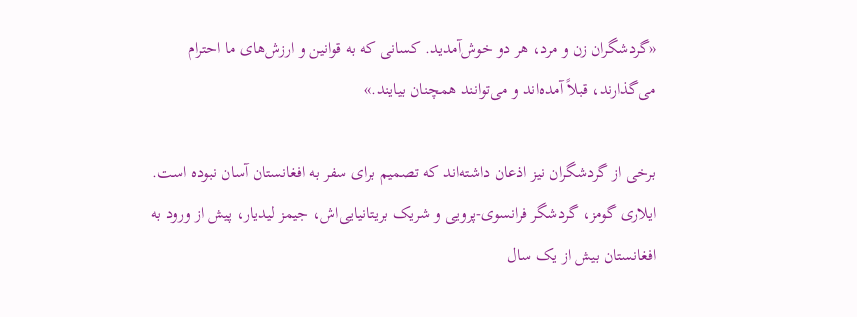«گردشگران زن و مرد، هر دو خوش‌آمدید. کسانی که به قوانین و ارزش‌های ما احترام می‌گذارند، قبلاً آمده‌اند و می‌توانند همچنان بیایند.»

برخی از گردشگران نیز اذعان داشته‌اند که تصمیم برای سفر به افغانستان آسان نبوده است. ایلاری گومز، گردشگر فرانسوی-پرویی و شریک بریتانیایی‌اش، جیمز لیدیار، پیش از ورود به افغانستان بیش از یک سال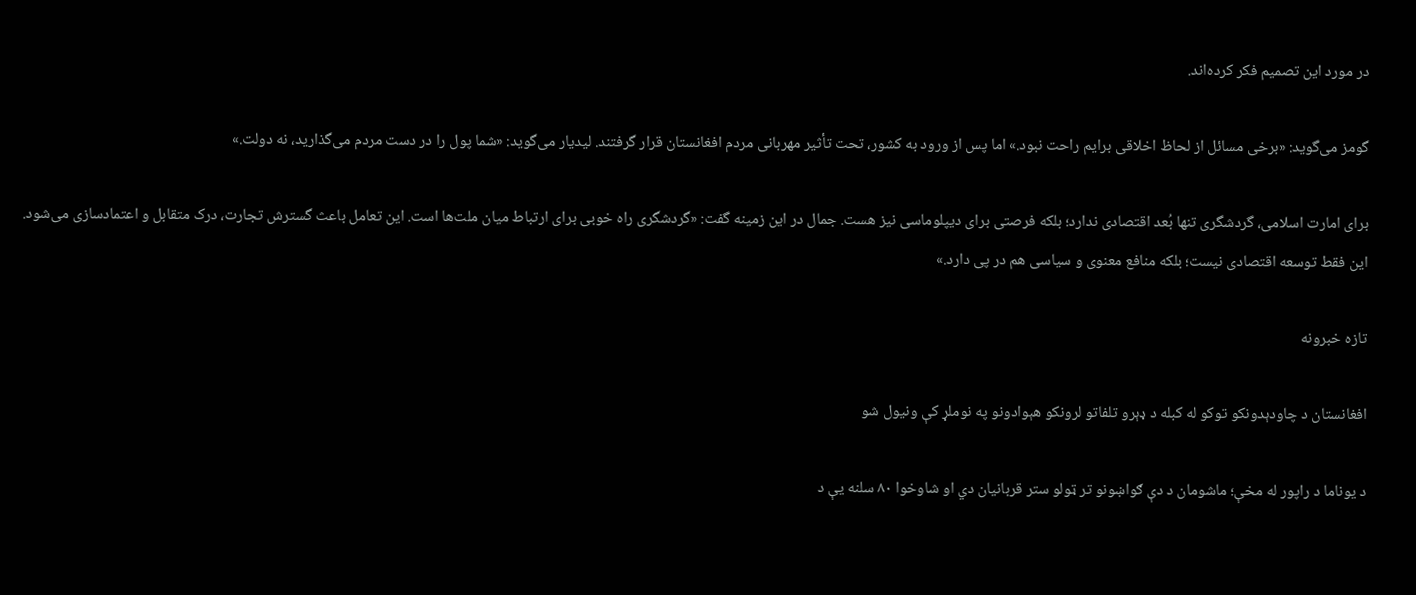در مورد این تصمیم فکر کرده‌اند.

گومز می‌گوید: «برخی مسائل از لحاظ اخلاقی برایم راحت نبود.» اما پس از ورود به کشور، تحت تأثیر مهربانی مردم افغانستان قرار گرفتند. لیدیار می‌گوید: «شما پول را در دست مردم می‌گذارید، نه دولت.»

برای امارت اسلامی، گردشگری تنها بُعد اقتصادی ندارد؛ بلکه فرصتی برای دیپلوماسی نیز هست. جمال در این زمینه گفت: «گردشگری راه خوبی برای ارتباط میان ملت‌ها است. این تعامل باعث گسترش تجارت، درک متقابل و اعتمادسازی می‌شود. این فقط توسعه اقتصادی نیست؛ بلکه منافع معنوی و سیاسی هم در پی دارد.»

تازه خبرونه

افغانستان د چاودېدونکو توکو له کبله د ډېرو تلفاتو لرونکو هېوادونو په نوملړ کې ونیول شو

د یوناما د راپور له مخې؛ ماشومان د دې ګواښونو تر ټولو ستر قربانیان دي او شاوخوا ۸۰ سلنه یې د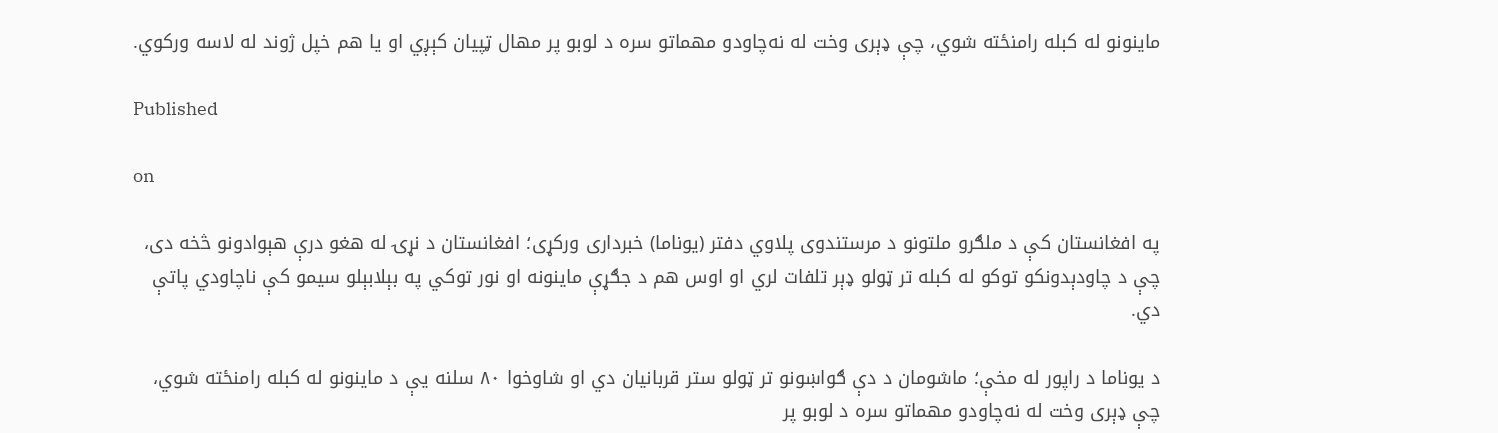ماینونو له کبله رامنځته شوي، چې ډېری وخت له نه‌چاودو مهماتو سره د لوبو پر مهال ټپیان کېږي او یا هم خپل ژوند له لاسه ورکوي.

Published

on

په افغانستان کې د ملګرو ملتونو د مرستندوی پلاوي دفتر (یوناما) خبرداری ورکړی؛ افغانستان د نړۍ له هغو درې هېوادونو څخه دی، چې د چاودېدونکو توکو له کبله تر ټولو ډېر تلفات لري او اوس هم د جګړې ماینونه او نور توکي په بېلابېلو سیمو کې ناچاودي پاتې دي.

د یوناما د راپور له مخې؛ ماشومان د دې ګواښونو تر ټولو ستر قربانیان دي او شاوخوا ۸۰ سلنه یې د ماینونو له کبله رامنځته شوي، چې ډېری وخت له نه‌چاودو مهماتو سره د لوبو پر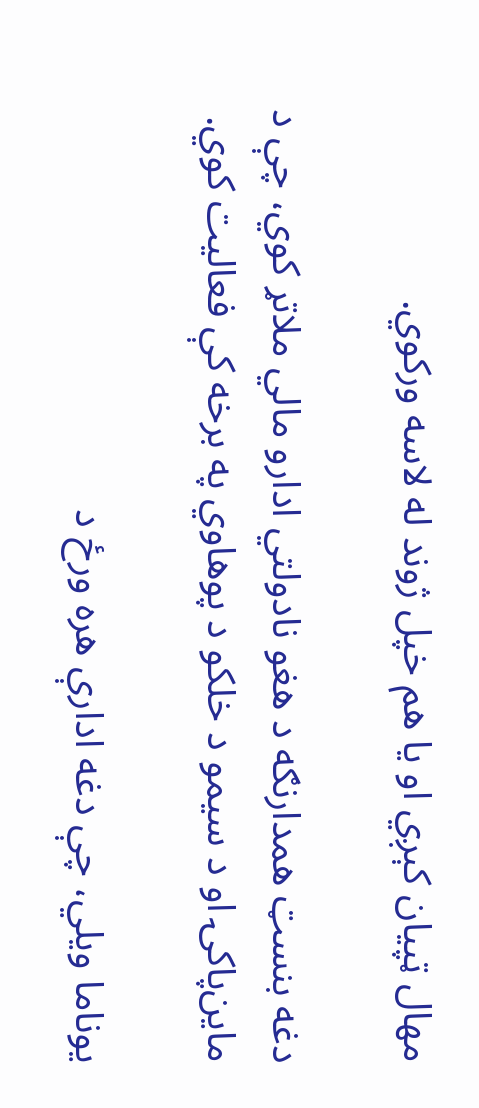مهال ټپیان کېږي او یا هم خپل ژوند له لاسه ورکوي.

دغه بنسټ همدارنګه د هغو نادولتي ادارو مالي ملاتړ کوي، چې د ماین‌پاکۍ او د سیمو د خلکو د پوهاوي په برخه کې فعالیت کوي.

یوناما ویلي، چې دغه ادارې هره ورځ د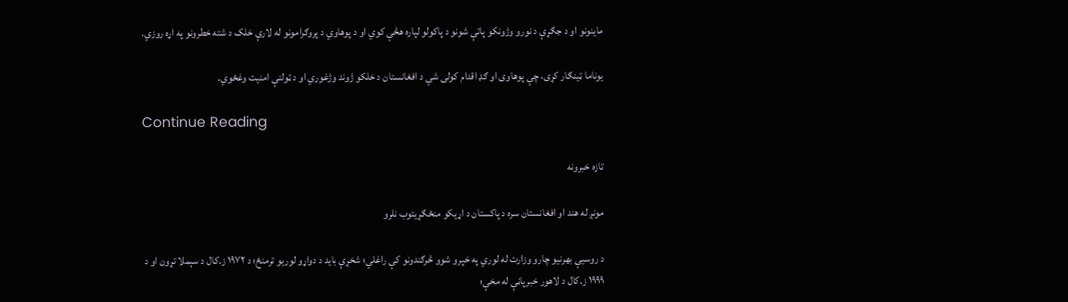ماینونو او د جګړې د نورو وژونکو پاتې شونو د پاکولو لپاره هڅې کوي او د پوهاوي د پروګرامونو له لارې خلک د شته خطرونو په اړه روزي.

یوناما ټینګار کړی، چې پوهاوی او ګډ اقدام کولی شي د افغانستان د خلکو ژوند وژغوري او د ټولنې امنیت وغځوي.

Continue Reading

تازه خبرونه

مونږ له هند او افغانستان سره د پاکستان د اړیکو منځګړيتوب نلرو

د روسیې بهرنیو چارو وزارت له لوري په خپرو شوو څرګندونو کې راغلي؛ شخړې باید د دواړو لوریو ترمنځ؛ د ۱۹۷۲ ز.کال د سېملا تړون او د ۱۹۹۹ ز.کال د لاهور خبرپاڼې له مخې؛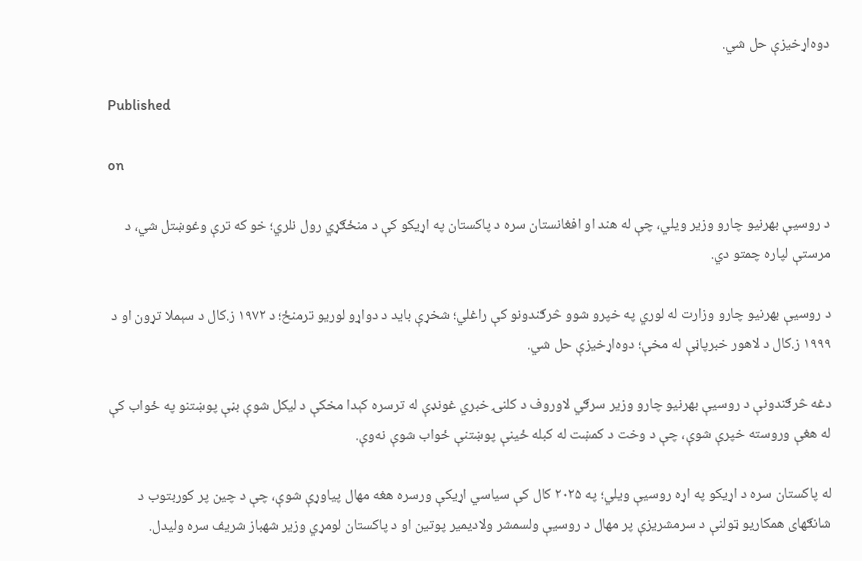دوه‌اړخیزې حل شي.

Published

on

د روسیې بهرنیو چارو وزیر ویلي، چې له هند او افغانستان سره د پاکستان په اړیکو کې د منځګړي رول نلري؛ خو که ترې وغوښتل شي، د مرستې لپاره چمتو دي.

د روسیې بهرنیو چارو وزارت له لوري په خپرو شوو څرګندونو کې راغلي؛ شخړې باید د دواړو لوریو ترمنځ؛ د ۱۹۷۲ ز.کال د سېملا تړون او د ۱۹۹۹ ز.کال د لاهور خبرپاڼې له مخې؛ دوه‌اړخیزې حل شي.

دغه څرګندونې د روسیې بهرنیو چارو وزیر سرګي لاوروف د کلنۍ خبري غونډې له ترسره کېدا مخکې د لیکل شوې بڼې پوښتنو په ځواب کې له هغې وروسته خپرې شوې، چې د وخت د کمښت له کبله ځینې پوښتنې ځواب شوې نه‌وې.

له پاکستان سره د اړیکو په اړه روسیې ویلي؛ په ۲۰۲۵ کال کې سیاسي اړیکې ورسره هغه مهال پیاوړې شوې، چې د چین پر کوربتوب د شانګهای همکاریو ټولنې د سرمشریزې پر مهال د روسیې ولسمشر ولادیمیر پوتین او د پاکستان لومړي وزیر شهباز شریف سره ولیدل.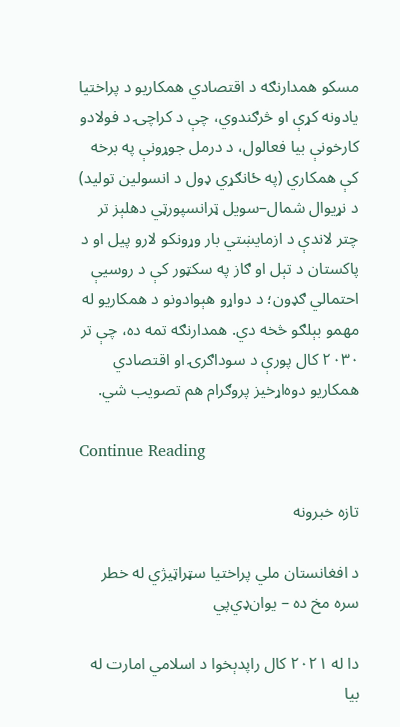مسکو همدارنګه د اقتصادي همکاریو د پراختیا یادونه کړې او څرګندوي، چې د کراچۍ د فولادو کارخونې بیا فعالول، د درمل جوړونې په برخه کې همکاري (په ځانګړي ډول د انسولین تولید) د نړیوال شمال–سویل ټرانسپورټي دهلېز تر چتر لاندې د ازمایښتي بار وړونکو لارو پیل او د پاکستان د تېل او ګاز په سکټور کې د روسیې احتمالي ګډون؛ د دواړو هېوادونو د همکاریو له مهمو بېلګو څخه دي. همدارنګه تمه ده، چې تر ۲۰۳۰ کال پورې د سوداګرۍ او اقتصادي همکاریو دوه‌اړخیز پروګرام هم تصویب شي.

Continue Reading

تازه خبرونه

د افغانستان ملي پراختیا سټراټیژي له خطر سره مخ ده – یو‌ان‌ډي‌پي

دا له ۲۰۲۱ کال راپدېخوا د اسلامي امارت له بیا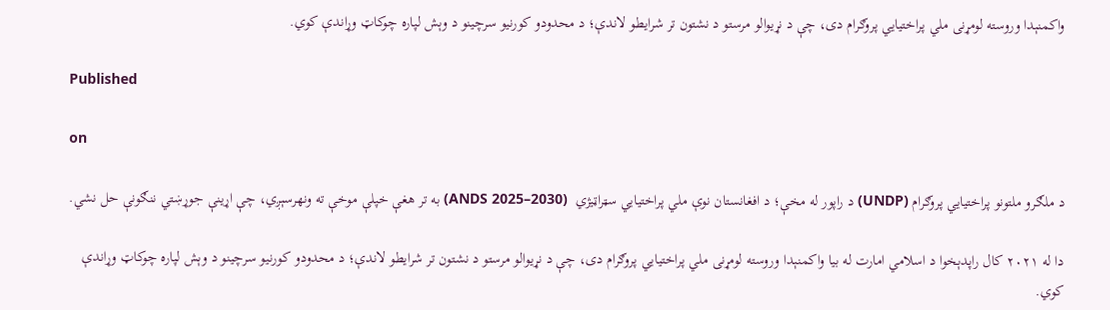واکمنېدا وروسته لومړنی ملي پراختیايي پروګرام دی، چې د نړیوالو مرستو د نشتون تر شرایطو لاندې؛ د محدودو کورنیو سرچینو د وېش لپاره چوکاټ وړاندې کوي.

Published

on

د ملګرو ملتونو پراختیايي پروګرام (UNDP) د راپور له مخې؛ د افغانستان نوې ملي پراختیایي سټراټیژي  (ANDS 2025–2030) به تر هغې خپلې موخې ته ونهرسېږي، چې اړینې جوړښتي ننګونې حل نشي.

دا له ۲۰۲۱ کال راپدېخوا د اسلامي امارت له بیا واکمنېدا وروسته لومړنی ملي پراختیايي پروګرام دی، چې د نړیوالو مرستو د نشتون تر شرایطو لاندې؛ د محدودو کورنیو سرچینو د وېش لپاره چوکاټ وړاندې کوي.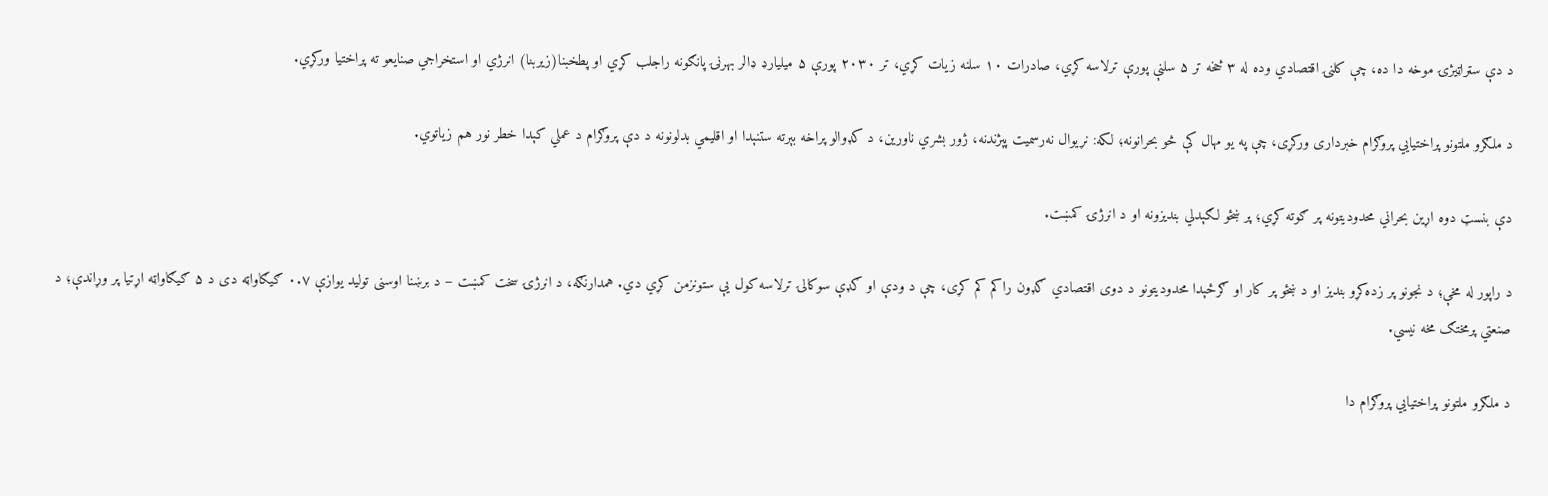د دې سټراټیژۍ موخه دا ده، چې کلنۍ اقتصادي وده له ۳ څخه تر ۵ سلنې پورې ترلاسه کړي، صادرات ۱۰ سلنه زیات کړي، تر ۲۰۳۰ پورې ۵ میلیارډ ډالر بهرنۍ پانګونه راجلب کړي او پطخبنا(زیربنا) انرژي او استخراجي صنایعو ته پراختیا ورکړي.

د ملګرو ملتونو پراختیايي پروګرام خبرداری ورکړی، چې په یو مهال کې څو بحرانونه؛ لکه: نړیوال نه‌رسمیت پېژندنه، ژور بشري ناورین، د کډوالو پراخه بېرته ستنېدا او اقلیمي بدلونونه د دې پروګرام د عملي کېدا خطر نور هم زیاتوي.

دې بنسټ دوه اړین بحراني محدودیتونه پر ګوته کړي؛ پر ښځو لګېدلي بندیزونه او د انرژۍ کمښت.

د راپور له مخې؛ د نجونو پر زده‌کړو بندیز او د ښځو پر کار او ګرځېدا محدودیتونو د دوی اقتصادي ګډون راکم کم کړی، چې د ودې او ګډې سوکالۍ ترلاسه کول یې ستونزمن کړي دي. همدارنګه، د انرژۍ سخت کمښت – د برښنا اوسنی تولید یوازې ۰.۷ ګیګاواټه دی د ۵ ګیګاواټه اړتیا پر وړاندې؛ د صنعتي پرمختګ مخه نیسي.

د ملګرو ملتونو پراختیايي پروګرام دا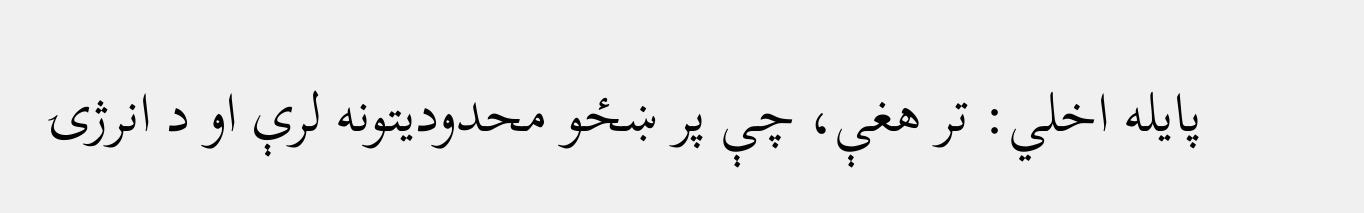پایله اخلي: تر هغې، چې پر ښځو محدودیتونه لرې او د انرژۍ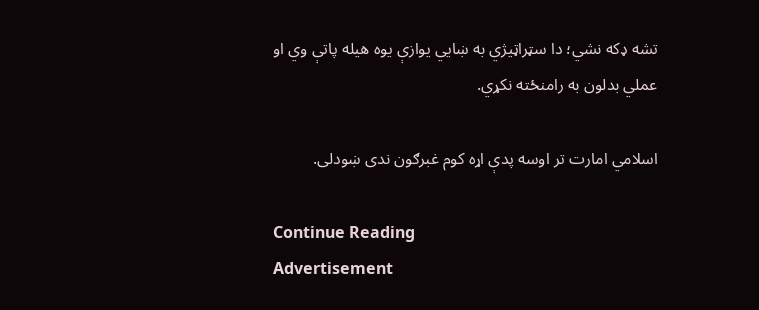تشه ډکه نشي؛ دا سټراټیژي به ښايي یوازې یوه هیله پاتې وي او عملي بدلون به رامنځته نکړي.

اسلامي امارت تر اوسه پدې اړه کوم غبرګون ندی ښودلی.

Continue Reading
Advertisement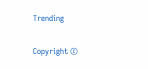Trending

Copyright ©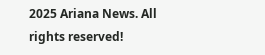2025 Ariana News. All rights reserved!